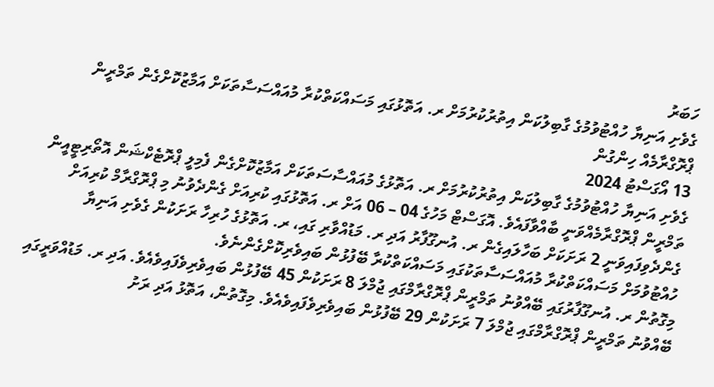ހަބަރު
ގެވެށި އަނިޔާ ހުއްޓުވުމުގެ ގާބިލުކަން އިތުރުކުރުމަށް ރ. އަތޮޅުގައި މަސައްކަތްކުރާ މުއައްސަސާތަކަށް އަމާޒުކޮށްގެން ތަމްރީން ޕްރޮގްރާމެއް ހިންގުން
13 އޯގަސްޓު 2024
ގެވެށި އަނިޔާ ހުއްޓުވުމުގެ ގާބިލުކަން އިތުރުކުރުމަށް ރ. އަތޮޅުގެ މުއައްސާސަތަކަށް އަމާޒުކޮށްގެން ފެމިލީ ޕްރޮޓެކްޝަން އޮތޯރިޓީއީން ތަމްރީން ޕްރޮގްރާމެއްވަނީ ބާއްވާފައެވެ. އޮގަސްޓް މަހުގެ 04 – 06 އަށް ރ. އަތޮޅުގައި ކުރިއަށް ގެންދެވުނު މި ޕްރޮގްރާމް ކުރިއަށް ގެންދެވިފައިވަނީ 2 ރަށަކަށް ބަހާލައިގެން ރ. އުނގޫފާރު އަދި ރ. މަޑުއްވާރި ގައި، ރ. އަތޮޅުގެ ހުރިހާ ރަށަކުން ގެވެށި އަނިޔާ ހުއްޓުވުމަށް މަސައްކަތްކުރާ މުއައްސަސާތަކުގައި މަސައްކަތްކުރާ ބޭފުޅުން ބައިވެރިކޮށްގެންނެވެ.
މިގޮތުން ރ. އުނގޫފާރުގައި ބޭއްވުނު ތަމްރީން ޕްރޮގްރާމްގައި ޖުމްލަ 8 ރަށަކުން 45 ބޭފުޅުން ބައިވެރިވެފައިވެއެވެ. އަދި ރ. މަޑުއްވަރީގައި ބޭއްވުނު ތަމްރީން ޕްރޮގްރާމްގައި ޖުމްލަ 7 ރަށަކުން 29 ބޭފުޅުން ބައިވެރިވެފައިވެއެވެ. މިގޮތުން، އަތޮޅު އަދި ރަށު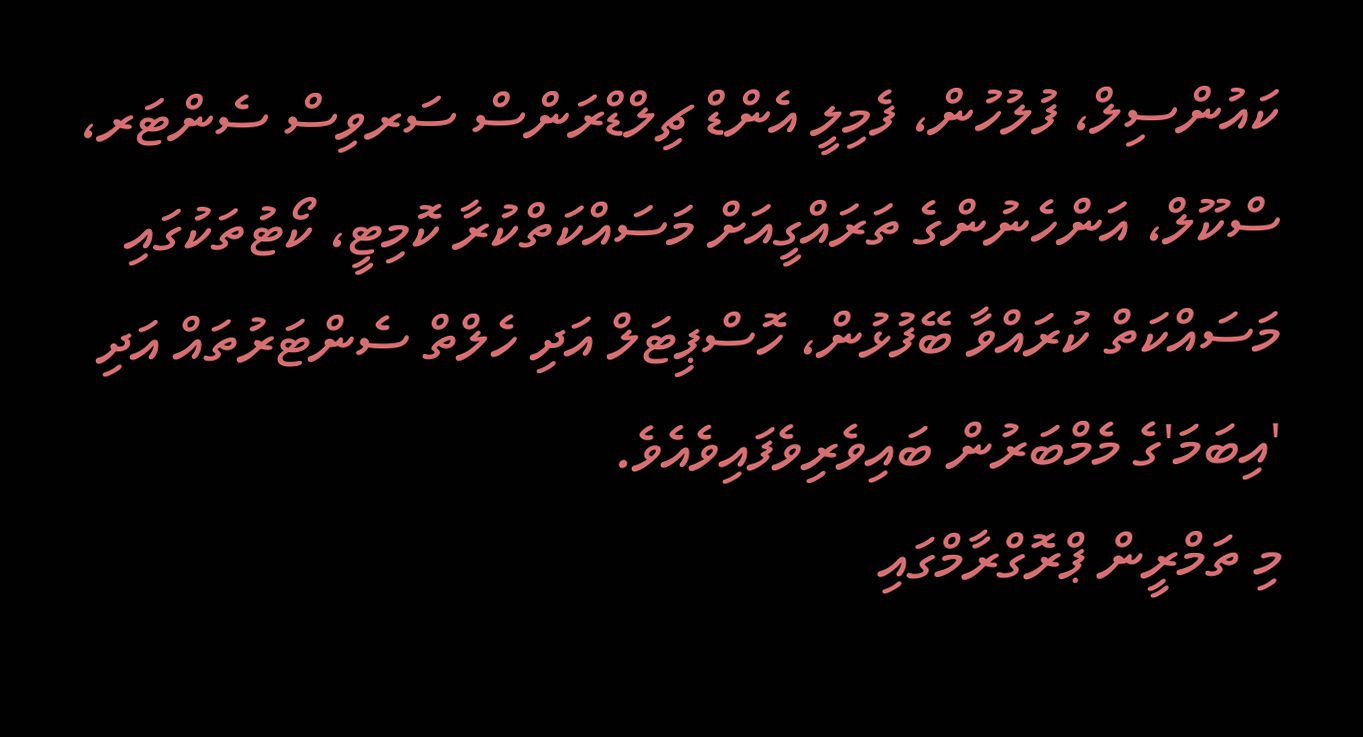ކައުންސިލް، ފުލުހުން، ފެމިލީ އެންޑް ޗިލްޑްރަންސް ސަރވިސް ސެންޓަރ، ސްކޫލް، އަންހެނުންގެ ތަރައްގީއަށް މަސައްކަތްކުރާ ކޮމިޓީ، ކޯޓުތަކުގައި މަސައްކަތް ކުރައްވާ ބޭފުޅުން، ހޮސްޕިޓަލް އަދި ހެލްތް ސެންޓަރުތައް އަދި 'އިބަމަ'ގެ މެމްބަރުން ބައިވެރިވެފައިވެއެވެ.
މި ތަމްރީން ޕްރޮގްރާމްގައި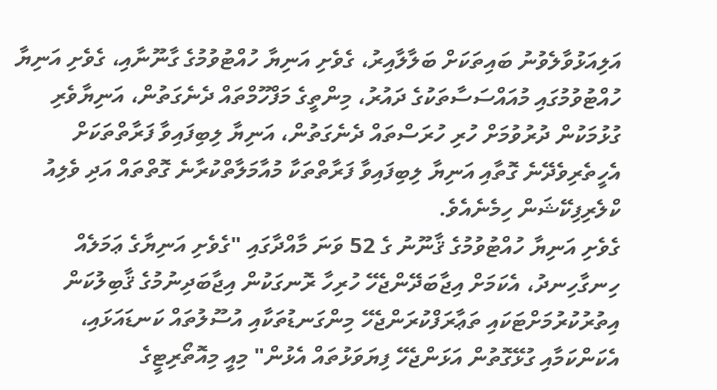އަލިއަޅުވާލެވުނު ބައިތަކަށް ބަލާލާއިރު، ގެވެށި އަނިޔާ ހުއްޓުވުމުގެ ގާނޫނާއި، ގެވެށި އަނިޔާ ހުއްޓުވުމުގައި މުއައްސަސާތަކުގެ ދައުރު، މިންތީގެ މަފްހޫމްތައް ދެނެގަތުން، އަނިޔާވެރި ގުޅުމަކުން ދުރުވުމަށް ހުރި ހުރަސްތައް ދެނެގަތުން، އަނިޔާ ލިބިފައިވާ ފަރާތްތަކަށް އެހީތެރިވެދޭނެ ގޮތާއި އަނިޔާ ލިބިފައިވާ ފަރާތްތަކާ މުއާމަލާތްކުރާނެ ގޮތްތައް އަދި ވެލިއު ކްލެރިފިކޭޝަން ހިމެނެއެވެ.
ގެވެށި އަނިޔާ ހުއްޓުވުމުގެ ޤާނޫނު ގެ 52 ވަނަ މާއްދާގައި "ގެވެށި އަނިޔާގެ ޢަމަލެއް ހިނގާހިނދު، އެކަމަށް އިޖާބަދޭންޖެހޭ ހުރިހާ ރޮނގަކުން އިޖާބަދިނުމުގެ ޤާބިލުކަން އިތުރުކުރުމަށްޓަކައި ތަޢާރަފްކުރަންޖެހޭ މިންގަނޑުތަކާއި އުސޫލުތައް ކަނޑައަޅައި، އެކަންކަމާއި ގުޅޭގޮތުން އަޅަންޖެހޭ ފިޔަވަޅުތައް އެޅުން" މިއީ މިއޮތޯރިޓީގެ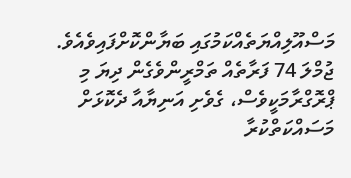މަސްއޫލިއްޔަތެއްކަމުގައި ބަޔާންކޮށްފައިވެއެވެ. ޖުމްލަ 74 ފަރާތެއް ތަމްރީންވެގެން ދިޔަ މި ޕްރޮގްރާމަކީވެސް، ގެވެށި އަނިޔާއާ ދެކޮޅަށް މަސައްކަތްކުރާ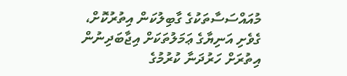މުއައްސަސާތަކުގެ ގާބިލުކަން އިތުރުކޮށް، ގެވެށި އަނިޔާގެ ޢަމަލުތަކަށް އިޖާބަދިނުން އިތުރަށް ހަރުދަނާ ކުރުމުގެ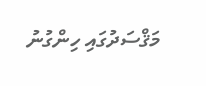މަޤްސަދުގައި ހިންގުނު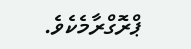ޕްރޮގްރާމެކެވެ.